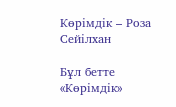Көрiмдiк – Роза Сейілхан

Бұл бетте «Көрiмдiк»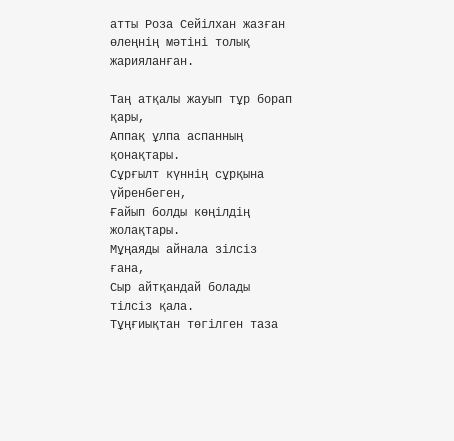атты Роза Сейілхан жазған өлеңнің мәтіні толық жарияланған.

Таң атқалы жауып тұр борап қары,
Аппақ ұлпа аспанның қонақтары.
Сұрғылт күннiң сұрқына үйренбеген,
Ғайып болды көңiлдiң жолақтары.
Мұңаяды айнала зiлсiз ғана,
Сыр айтқандай болады тiлсiз қала.
Тұңғиықтан төгiлген таза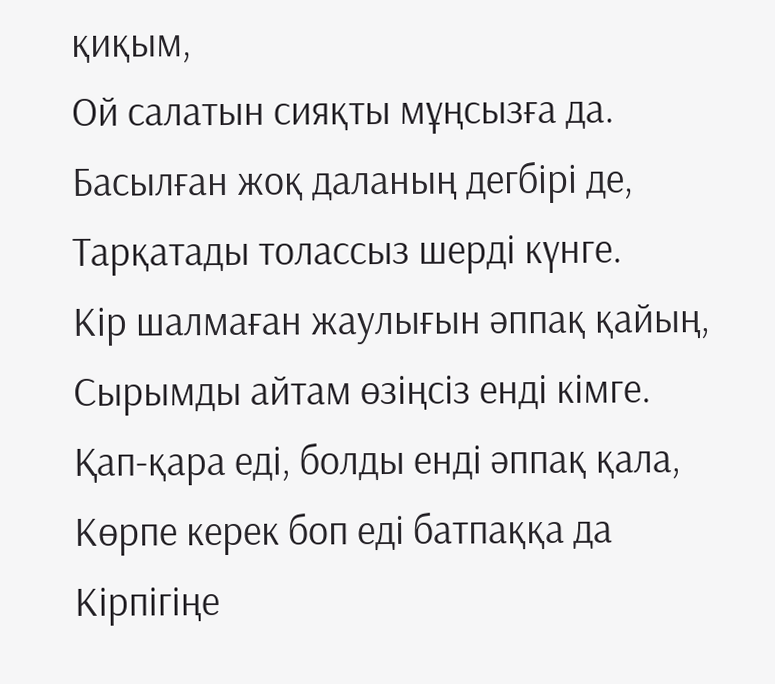қиқым,
Ой салатын сияқты мұңсызға да.
Басылған жоқ даланың дегбiрi де,
Тарқатады толассыз шердi күнге.
Кiр шалмаған жаулығын әппақ қайың,
Сырымды айтам өзiңсiз ендi кiмге.
Қап-қара едi, болды ендi әппақ қала,
Көрпе керек боп едi батпаққа да
Кiрпiгiңе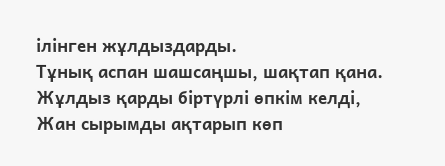iлiнген жұлдыздарды.
Тұнық аспан шашсаңшы, шақтап қана.
Жұлдыз қарды бiртүрлi өпкiм келдi,
Жан сырымды ақтарып көп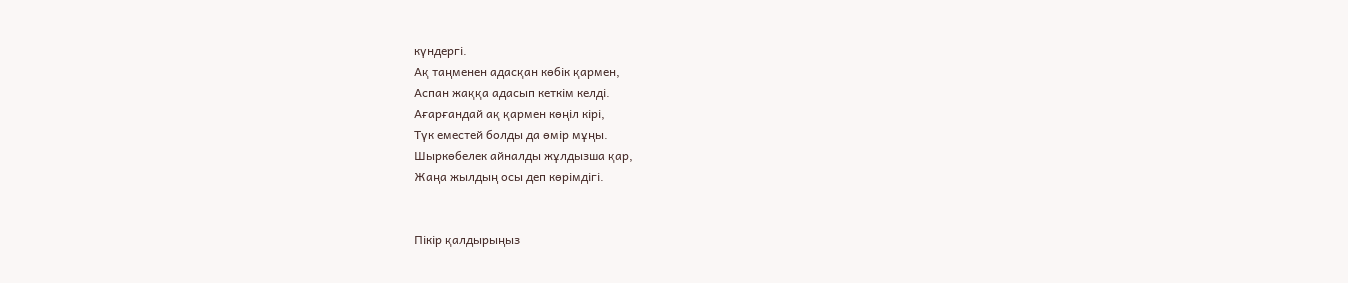күндергi.
Ақ таңменен адасқан көбiк қармен,
Аспан жаққа адасып кеткiм келдi.
Ағарғандай ақ қармен көңiл кiрi,
Түк еместей болды да өмiр мұңы.
Шыркөбелек айналды жұлдызша қар,
Жаңа жылдың осы деп көрiмдiгi.


Пікір қалдырыңыз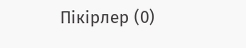Пікірлер (0)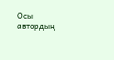Осы автордың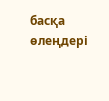басқа өлеңдері